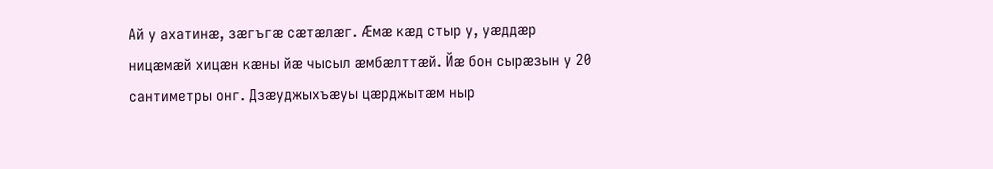Ай у ахатинæ, зæгъгæ сæтæлæг. Æмæ кæд стыр у, уæддæр ницæмæй хицæн кæны йæ чысыл æмбæлттæй. Йæ бон сырæзын у 20 сантиметры онг. Дзæуджыхъæуы цæрджытæм ныр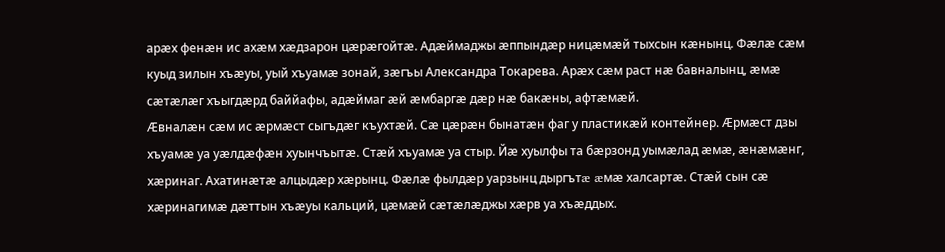арæх фенæн ис ахæм хæдзарон цæрæгойтæ. Адæймаджы æппындæр ницæмæй тыхсын кæнынц. Фæлæ сæм куыд зилын хъæуы, уый хъуамæ зонай, зæгъы Александра Токарева. Арæх сæм раст нæ бавналынц, æмæ сæтæлæг хъыгдæрд баййафы, адæймаг æй æмбаргæ дæр нæ бакæны, афтæмæй.
Æвналæн сæм ис æрмæст сыгъдæг къухтæй. Сæ цæрæн бынатæн фаг у пластикæй контейнер. Æрмæст дзы хъуамæ уа уæлдæфæн хуынчъытæ. Стæй хъуамæ уа стыр. Йæ хуылфы та бæрзонд уымæлад æмæ, æнæмæнг, хæринаг. Ахатинæтæ алцыдæр хæрынц. Фæлæ фылдæр уарзынц дыргътæ æмæ халсартæ. Стæй сын сæ хæринагимæ дæттын хъæуы кальций, цæмæй сæтæлæджы хæрв уа хъæддых.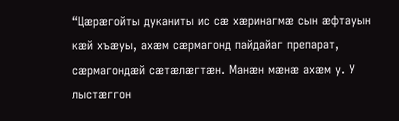“Цæрæгойты дуканиты ис сæ хæринагмæ сын æфтауын кæй хъæуы, ахæм сæрмагонд пайдайаг препарат, сæрмагондæй сæтæлæгтæн. Манæн мæнæ ахæм у. У лыстæггон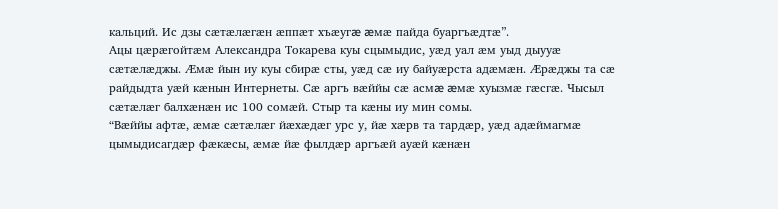кальций. Ис дзы сæтæлæгæн æппæт хъæугæ æмæ пайда буаргъæдтæ”.
Ацы цæрæгойтæм Александра Токарева куы сцымыдис, уæд уал æм уыд дыууæ сæтæлæджы. Æмæ йын иу куы сбирæ сты, уæд сæ иу байуæрста адæмæн. Æрæджы та сæ райдыдта уæй кæнын Интернеты. Сæ аргъ вæййы сæ асмæ æмæ хуызмæ гæсгæ. Чысыл сæтæлæг балхæнæн ис 100 сомæй. Стыр та кæны иу мин сомы.
“Вæййы афтæ, æмæ сæтæлæг йæхæдæг урс у, йæ хæрв та тардæр, уæд адæймагмæ цымыдисагдæр фæкæсы, æмæ йæ фылдæр аргъæй ауæй кæнæн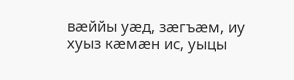вæййы уæд, зæгъæм, иу хуыз кæмæн ис, уыцы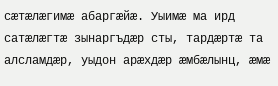сæтæлæгимæ абаргæйæ. Уыимæ ма ирд сатæлæгтæ зынаргъдæр сты, тардæртæ та алсламдæр, уыдон арæхдæр æмбæлынц, æмæ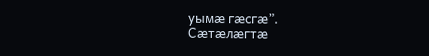уымæ гæсгæ”.
Сæтæлæгтæ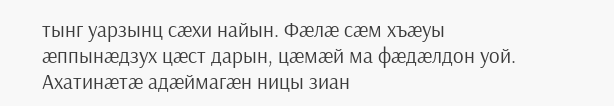тынг уарзынц сæхи найын. Фæлæ сæм хъæуы æппынæдзух цæст дарын, цæмæй ма фæдæлдон уой. Ахатинæтæ адæймагæн ницы зиан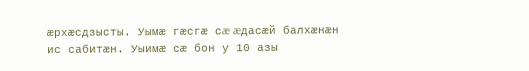æрхæсдзысты. Уымæ гæсгæ сæ æдасæй балхæнæн ис сабитæн. Уыимæ сæ бон у 10 азы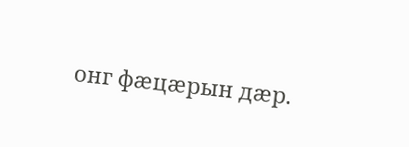онг фæцæрын дæр.